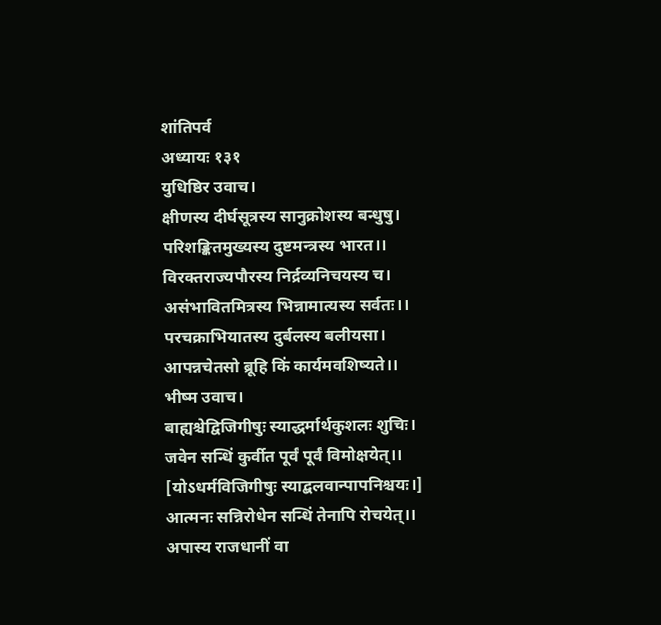शांतिपर्व
अध्यायः १३१
युधिष्ठिर उवाच।
क्षीणस्य दीर्घसूत्रस्य सानुक्रोशस्य बन्धुषु।
परिशङ्कितमुख्यस्य दुष्टमन्त्रस्य भारत।।
विरक्तराज्यपौरस्य निर्द्रव्यनिचयस्य च।
असंभावितमित्रस्य भिन्नामात्यस्य सर्वतः।।
परचक्राभियातस्य दुर्बलस्य बलीयसा।
आपन्नचेतसो ब्रूहि किं कार्यमवशिष्यते।।
भीष्म उवाच।
बाह्यश्चेद्विजिगीषुः स्याद्धर्मार्थकुशलः शुचिः।
जवेन सन्धिं कुर्वीत पूर्वं पूर्वं विमोक्षयेत्।।
[योऽधर्मविजिगीषुः स्याद्बलवान्पापनिश्चयः।]
आत्मनः सन्निरोधेन सन्धिं तेनापि रोचयेत्।।
अपास्य राजधानीं वा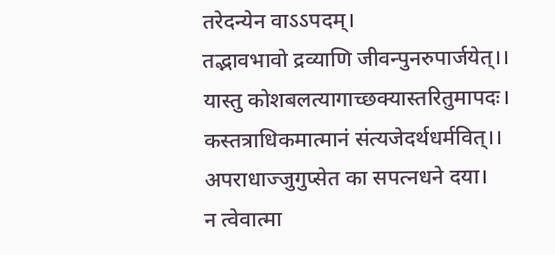तरेदन्येन वाऽऽपदम्।
तद्भावभावो द्रव्याणि जीवन्पुनरुपार्जयेत्।।
यास्तु कोशबलत्यागाच्छक्यास्तरितुमापदः।
कस्तत्राधिकमात्मानं संत्यजेदर्थधर्मवित्।।
अपराधाज्जुगुप्सेत का सपत्नधने दया।
न त्वेवात्मा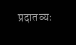प्रदातव्यः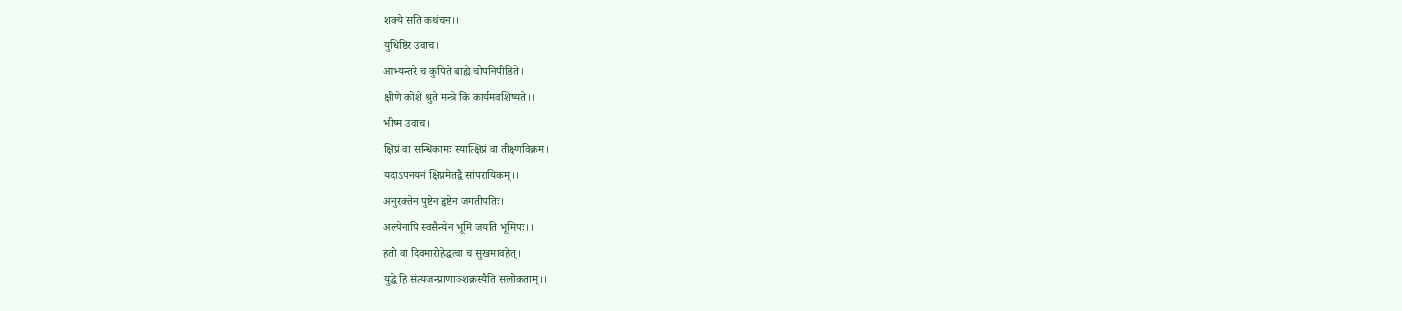शक्ये सति कथंचन।।
युधिष्ठिर उवाच।
आभ्यन्तरे च कुपिते बाह्ये चोपनिपीडिते।
क्षीणे कोशे श्रुते मन्त्रे किं कार्यमवशिष्यते।।
भीष्म उवाच।
क्षिप्रं वा सन्धिकामः स्यात्क्षिप्रं वा तीक्ष्णविक्रम।
यदाऽपनयनं क्षिप्रमेतद्वै सांपरायिकम्।।
अनुरक्तेन पुष्टेन हृष्टेन जगतीपतिः।
अल्पेनापि स्वसैन्येन भूमिं जयति भूमिपः।।
हतो वा दिवमारोहेद्धत्वा च सुखमावहेत्।
युद्धे हि संत्यजन्प्राणाञ्शक्रस्यैति सलोकताम्।।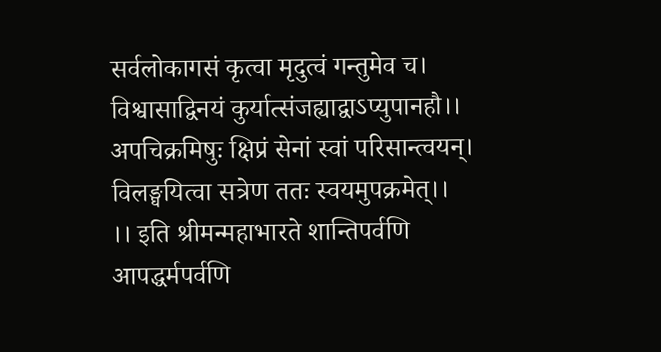सर्वलोकागसं कृत्वा मृदुत्वं गन्तुमेव च।
विश्वासाद्विनयं कुर्यात्संजह्याद्वाऽप्युपानहौ।।
अपचिक्रमिषुः क्षिप्रं सेनां स्वां परिसान्त्वयन्।
विलङ्घयित्वा सत्रेण ततः स्वयमुपक्रमेत्।।
।। इति श्रीमन्महाभारते शान्तिपर्वणि
आपद्धर्मपर्वणि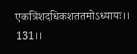एकत्रिंशदधिकशततमोऽध्यायः।। 131।।